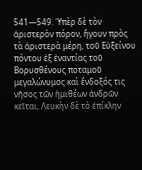541—549. Ὑπὲρ δὲ τὸν ἀριστερὸν πόρον, ἤγουν πρὸς τὰ ἀριστερὰ μέρη, τοῦ Εὐξείνου πόντου ἐξ ἐναντίας τοῦ Βορυσθένους ποταμοῦ μεγαλώνυμος καὶ ἔνδοξός τις νῆσος τῶν ἡμιθέων ἀνδρῶν κεῖται, Λευκὴν δὲ τὸ ἐπίκλην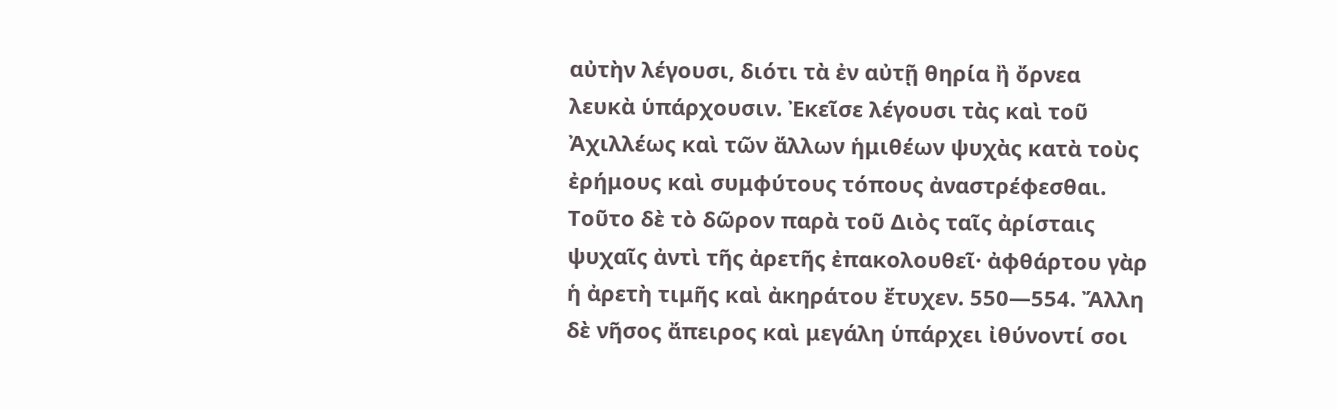αὐτὴν λέγουσι, διότι τὰ ἐν αὐτῇ θηρία ἢ ὄρνεα λευκὰ ὑπάρχουσιν. Ἐκεῖσε λέγουσι τὰς καὶ τοῦ Ἀχιλλέως καὶ τῶν ἄλλων ἡμιθέων ψυχὰς κατὰ τοὺς ἐρήμους καὶ συμφύτους τόπους ἀναστρέφεσθαι. Τοῦτο δὲ τὸ δῶρον παρὰ τοῦ Διὸς ταῖς ἀρίσταις ψυχαῖς ἀντὶ τῆς ἀρετῆς ἐπακολουθεῖ· ἀφθάρτου γὰρ ἡ ἀρετὴ τιμῆς καὶ ἀκηράτου ἔτυχεν. 550—554. Ἄλλη δὲ νῆσος ἄπειρος καὶ μεγάλη ὑπάρχει ἰθύνοντί σοι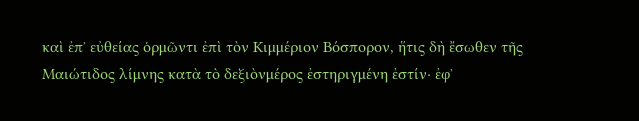καὶ ἐπ᾿ εὐθείας ὁρμῶντι ἐπὶ τὸν Κιμμέριον Βόσπορον, ἥτις δὴ ἔσωθεν τῆς Μαιώτιδος λίμνης κατὰ τὸ δεξιὸνμέρος ἐστηριγμένη ἐστίν· ἐφ᾿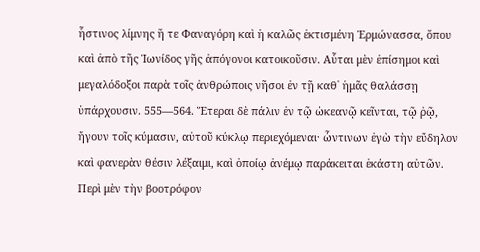ἧστινος λίμνης ἥ τε Φαναγόρη καὶ ἡ καλῶς ἐκτισμένη Ἑρμώνασσα, ὅπου καὶ ἀπὸ τῆς Ἰωνίδος γῆς ἀπόγονοι κατοικοῦσιν. Αὗται μὲν ἐπίσημοι καὶ μεγαλόδοξοι παρὰ τοῖς ἀνθρώποις νῆσοι ἐν τῇ καθ᾿ ἡμᾶς θαλάσσῃ ὑπάρχουσιν. 555—564. Ἕτεραι δὲ πάλιν ἐν τῷ ὠκεανῷ κεῖνται, τῷ ῥῷ, ἤγουν τοῖς κύμασιν, αὐτοῦ κύκλῳ περιεχόμεναι· ὧντινων ἐγὼ τὴν εὔδηλον καὶ φανερὰν θέσιν λέξαιμι, καὶ ὁποίῳ ἀνέμῳ παράκειται ἑκάστη αὐτῶν. Περὶ μὲν τὴν βοοτρόφον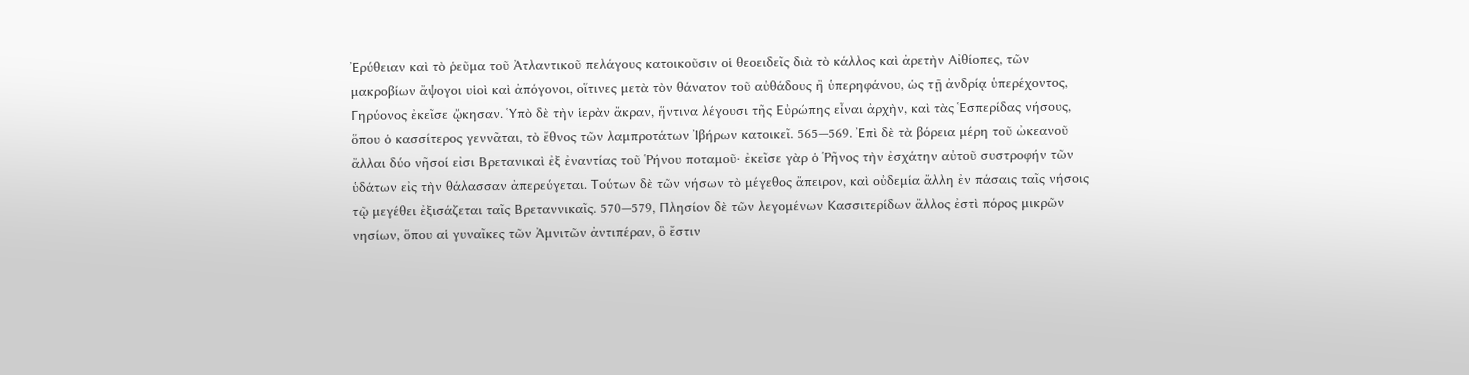Ἐρύθειαν καὶ τὸ ῥεῦμα τοῦ Ἀτλαντικοῦ πελάγους κατοικοῦσιν οἱ θεοειδεῖς διὰ τὸ κάλλος καὶ ἀρετὴν Αἰθίοπες, τῶν μακροβίων ἄψογοι υἱοὶ καὶ ἀπόγονοι, οἵτινες μετὰ τὸν θάνατον τοῦ αὐθάδους ἢ ὑπερηφάνου, ὡς τῇ ἀνδρίᾳ ὑπερέχοντος, Γηρύονος ἐκεῖσε ᾤκησαν. Ὑπὸ δὲ τὴν ἱερὰν ἄκραν, ἥντινα λέγουσι τῆς Εὐρώπης εἶναι ἀρχὴν, καὶ τὰς Ἑσπερίδας νήσους, ὅπου ὁ κασσίτερος γεννᾶται, τὸ ἔθνος τῶν λαμπροτάτων Ἰβήρων κατοικεῖ. 565—569. Ἐπὶ δὲ τὰ βόρεια μέρη τοῦ ὠκεανοῦ ἄλλαι δύο νῆσοί εἰσι Βρετανικαὶ ἐξ ἐναντίας τοῦ Ῥήνου ποταμοῦ· ἐκεῖσε γὰρ ὁ Ῥῆνος τὴν ἐσχάτην αὐτοῦ συστροφήν τῶν ὑδάτων εἰς τὴν θάλασσαν ἀπερεύγεται. Τούτων δὲ τῶν νήσων τὸ μέγεθος ἄπειρον, καὶ οὐδεμία ἄλλη ἐν πάσαις ταῖς νήσοις τῷ μεγέθει ἐξισάζεται ταῖς Βρεταννικαῖς. 570—579, Πλησίον δὲ τῶν λεγομένων Κασσιτερίδων ἄλλος ἐστὶ πόρος μικρῶν νησίων, ὅπου αἱ γυναῖκες τῶν Ἀμνιτῶν ἀντιπέραν, ὃ ἔστιν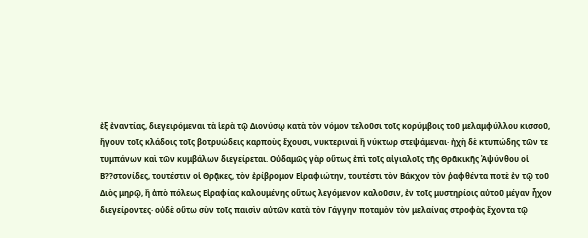ἐξ ἐναντίας, διεγειρόμεναι τὰ ἱερὰ τῷ Διονύσῳ κατὰ τὸν νόμον τελοῦσι τοῖς κορύμβοις τοῦ μελαμφύλλου κισσοῦ, ἤγουν τοῖς κλάδοις τοῖς βοτρυώδεις καρποὺς ἔχουσι, νυκτεριναὶ ἢ νύκτωρ στεψάμεναι· ἠχὴ δὲ κτυπώδης τῶν τε τυμπάνων καὶ τῶν κυμβάλων διεγείρεται. Οὐδαμῶς γὰρ οὕτως ἐπὶ τοῖς αἰγιαλοῖς τῆς Θρᾶκικῆς Ἀψύνθου οἱ Β??στονίδες, τουτέστιν οἱ Θρᾷκες, τὸν ἐρίβρομον Εἰραφιώτην, τουτέστι τὸν Βάκχον τὸν ῥαφθέντα ποτὲ ἐν τῷ τοῦ Διὸς μηρῷ, ἢ ἀπὸ πόλεως Εἰραφίας καλουμένης οὕτως λεγόμενον καλοῦσιν, ἐν τοῖς μυστηρίοις αὐτοῦ μέγαν ἦχον διεγείροντες· οὐδὲ οὕτω σὺν τοῖς παισὶν αὐτῶν κατὰ τὸν Γάγγην ποταμὸν τὸν μελαίνας στροφὰς ἔχοντα τῷ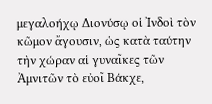μεγαλοήχῳ Διονύσῳ οἱ Ἰνδοὶ τὸν κῶμον ἄγουσιν, ὡς κατὰ ταύτην τὴν χώραν αἱ γυναῖκες τῶν Ἀμνιτῶν τὸ εὐοῖ Βάκχε,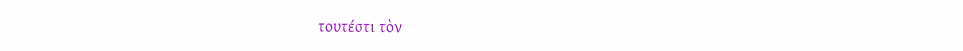τουτέστι τὸν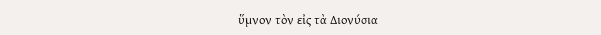ὕμνον τὸν εἰς τὰ Διονύσια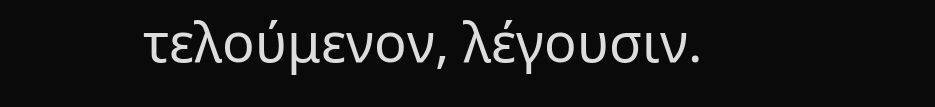τελούμενον, λέγουσιν.